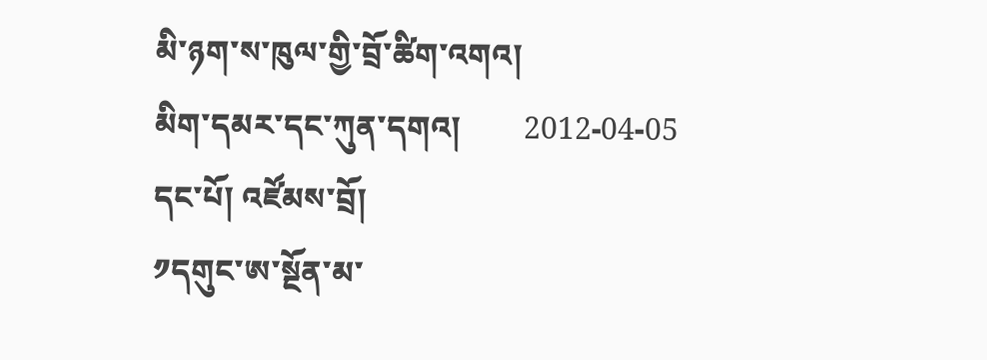མི་ཉག་ས་ཁུལ་གྱི་བྲོ་ཚིག་འགའ།
མིག་དམར་དང་ཀུན་དགའ།        2012-04-05
དང་པོ། འཛོམས་བྲོ།
༡དགུང་ཨ་སྔོན་མ་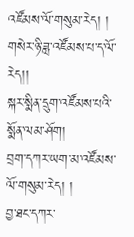འཛོམས་ལོ་གསུམ་རེད། །
གསེར་ཉི་ཟླ་འཛོམས་པ་ད་ལོ་རེད།།
སྐར་སྨིན་དྲུག་འཛོམས་པའི་སྨོན་ལམ་ཤོག།
བྲག་དཀར་ཡག་མ་འཛོམས་ལོ་གསུམ་རེད། །
བྱ་ཐང་དཀར་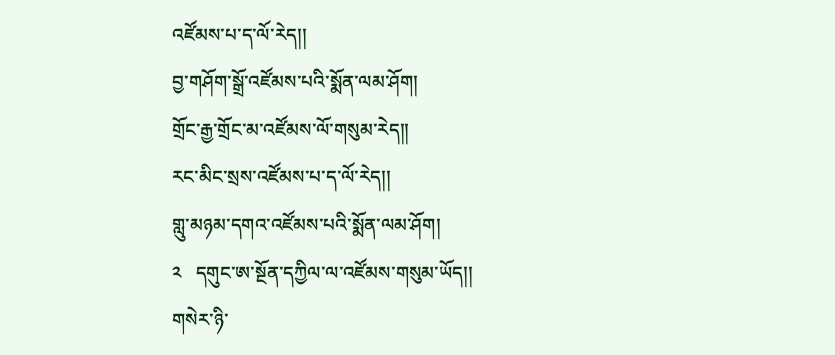འཛོམས་པ་ད་ལོ་རེད།།
བྱ་གཤོག་སྒྲོ་འཛོམས་པའི་སྨོན་ལམ་ཤོག།
གྲོང་རྒྱ་གྲོང་མ་འཛོམས་ལོ་གསུམ་རེད།།
རང་མིང་སྲས་འཛོམས་པ་ད་ལོ་རེད།།
གླུ་མཉམ་དགའ་འཛོམས་པའི་སྨོན་ལམ་ཤོག།
༢   དགུང་ཨ་སྔོན་དཀྱིལ་ལ་འཛོམས་གསུམ་ཡོད།།
གསེར་ཉི་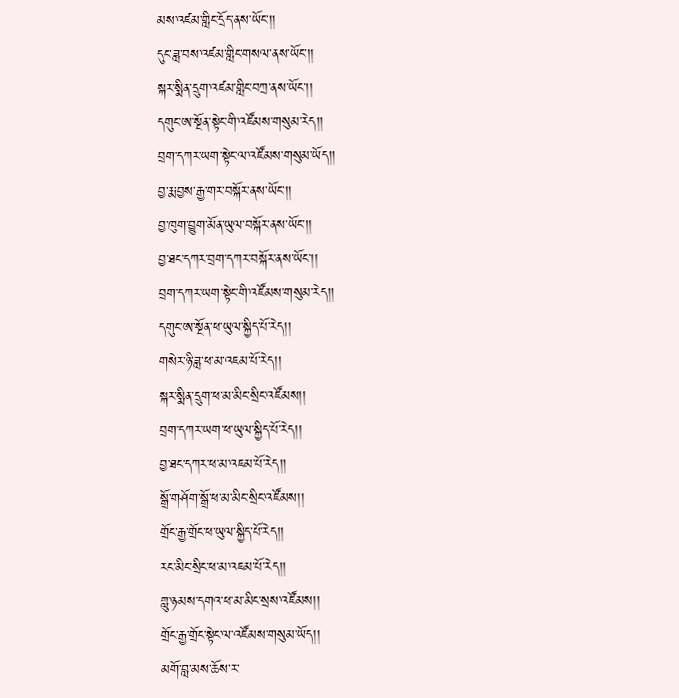མས་འཛམ་གླིང་དྲོད་ནས་ཡོང་།།
དུང་ཟླ་བས་འཛམ་གླིང་གསལ་ནས་ཡོང་།།
སྐར་སྨིན་དྲུག་འཛམ་གླིང་བཀྲ་ནས་ཡོང་།།
དགུང་ཨ་སྔོན་སྟེང་གི་འཛོམས་གསུམ་རེད།།
བྲག་དཀར་ཡག་སྟེང་ལ་འཛོམས་གསུམ་ཡོད།།
བྱ་རྨ་བྱས་རྒྱ་གར་བསྐོར་ནས་ཡོང་།།
བྱ་ཁུག་བྱུག་མོན་ཡུལ་བསྐོར་ནས་ཡོང་།།
བྱ་ཐང་དཀར་བྲག་དཀར་བསྐོར་ནས་ཡོང་།།
བྲག་དཀར་ཡག་སྟེང་གི་འཛོམས་གསུམ་རེད།།
དགུང་ཨ་སྔོན་ཕ་ཡུལ་སྐྱིད་པོ་རེད།།
གསེར་ཉི་ཟླ་ཕ་མ་འཇམ་པོ་རེད།།
སྐར་སྨིན་དྲུག་ཕ་མ་མིང་སྲིང་འཛོམས།།
བྲག་དཀར་ཡག་ཕ་ཡུལ་སྐྱིད་པོ་རེད།།
བྱ་ཐང་དཀར་ཕ་མ་འཇམ་པོ་རེད།།
སྒྲོ་གཤོག་སྒྲོ་ཕ་མ་མིང་སྲིང་འཛོམས།།
གྲོང་རྒྱ་གྲོང་ཕ་ཡུལ་སྐྱིད་པོ་རེད།།
རང་མིང་སྲིང་ཕ་མ་འཇམ་པོ་རེད།།
གླུ་ཉམས་དགའ་ཕ་མ་མིང་སྲས་འཛོམས།།
གྲོང་རྒྱ་གྲོང་སྟེང་ལ་འཛོམས་གསུམ་ཡོད།།
མགོ་བླ་མས་ཆོས་ར་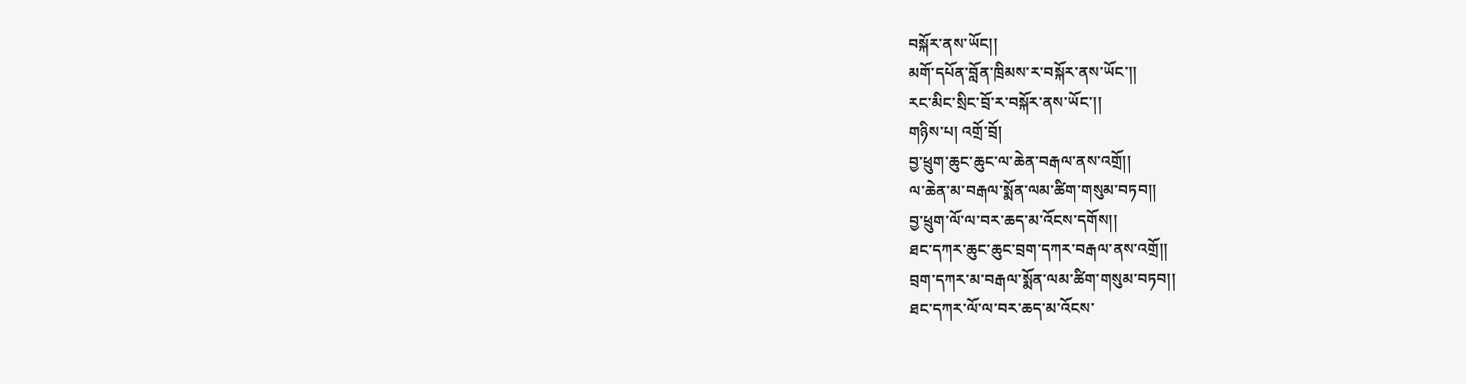བསྐོར་ནས་ཡོང།།
མགོ་དཔོན་བློན་ཁྲིམས་ར་བསྐོར་ནས་ཡོང་།།
རང་མིང་སྲིང་བྲོ་ར་བསྐོར་ནས་ཡོང་།།
གཉིས་པ། འགྲོ་བྲོ།
བྱ་ཕྲུག་ཆུང་ཆུང་ལ་ཆེན་བརྒལ་ནས་འགྲོ།།
ལ་ཆེན་མ་བརྒལ་སྨོན་ལམ་ཚིག་གསུམ་བཏབ།།
བྱ་ཕྲུག་ལོ་ལ་བར་ཆད་མ་འོངས་དགོས།།
ཐང་དཀར་ཆུང་ཆུང་བྲག་དཀར་བརྒལ་ནས་འགྲོ།།
བྲག་དཀར་མ་བརྒལ་སྨོན་ལམ་ཚིག་གསུམ་བཏབ།།
ཐང་དཀར་ལོ་ལ་བར་ཆད་མ་འོངས་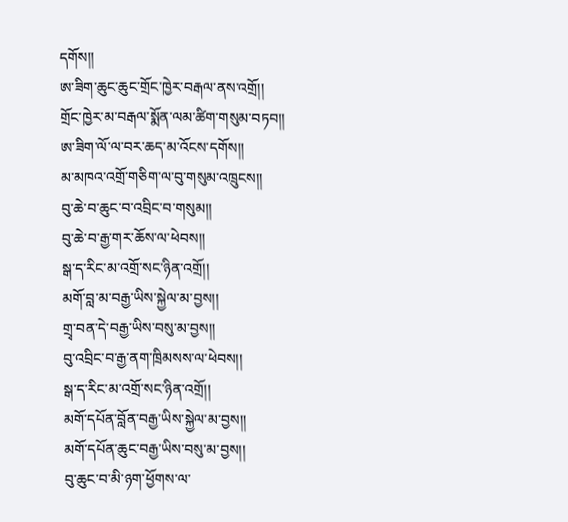དགོས།།
ཨ་ཟིག་ཆུང་ཆུང་གྲོང་ཁྱེར་བརྒལ་ནས་འགྲོ།།
གྲོང་ཁྱེར་མ་བརྒལ་སྨོན་ལམ་ཚིག་གསུམ་བཏབ།།
ཨ་ཟིག་ལོ་ལ་བར་ཆད་མ་འོངས་དགོས།།
མ་མཁའ་འགྲོ་གཅིག་ལ་བུ་གསུམ་འཁྲུངས།།
བུ་ཆེ་བ་ཆུང་བ་འབྲིང་བ་གསུམ།།
བུ་ཆེ་བ་རྒྱ་གར་ཆོས་ལ་ཕེབས།།
སྒ་ད་རིང་མ་འགྲོ་སང་ཉིན་འགྲོ།།
མགོ་བླ་མ་བརྒྱ་ཡིས་སྐྱེལ་མ་བྱས།།
གྲྭ་བན་དེ་བརྒྱ་ཡིས་བསུ་མ་བྱས།།
བུ་འབྲིང་བ་རྒྱ་ནག་ཁྲིམསས་ལ་ཕེབས།།
སྒ་ད་རིང་མ་འགྲོ་སང་ཉིན་འགྲོ།།
མགོ་དཔོན་བློན་བརྒྱ་ཡིས་སྐྱེལ་མ་བྱས།།
མགོ་དཔོན་ཆུང་བརྒྱ་ཡིས་བསུ་མ་བྱས།།
བུ་ཆུང་བ་མི་ཉག་ཕྱོགས་ལ་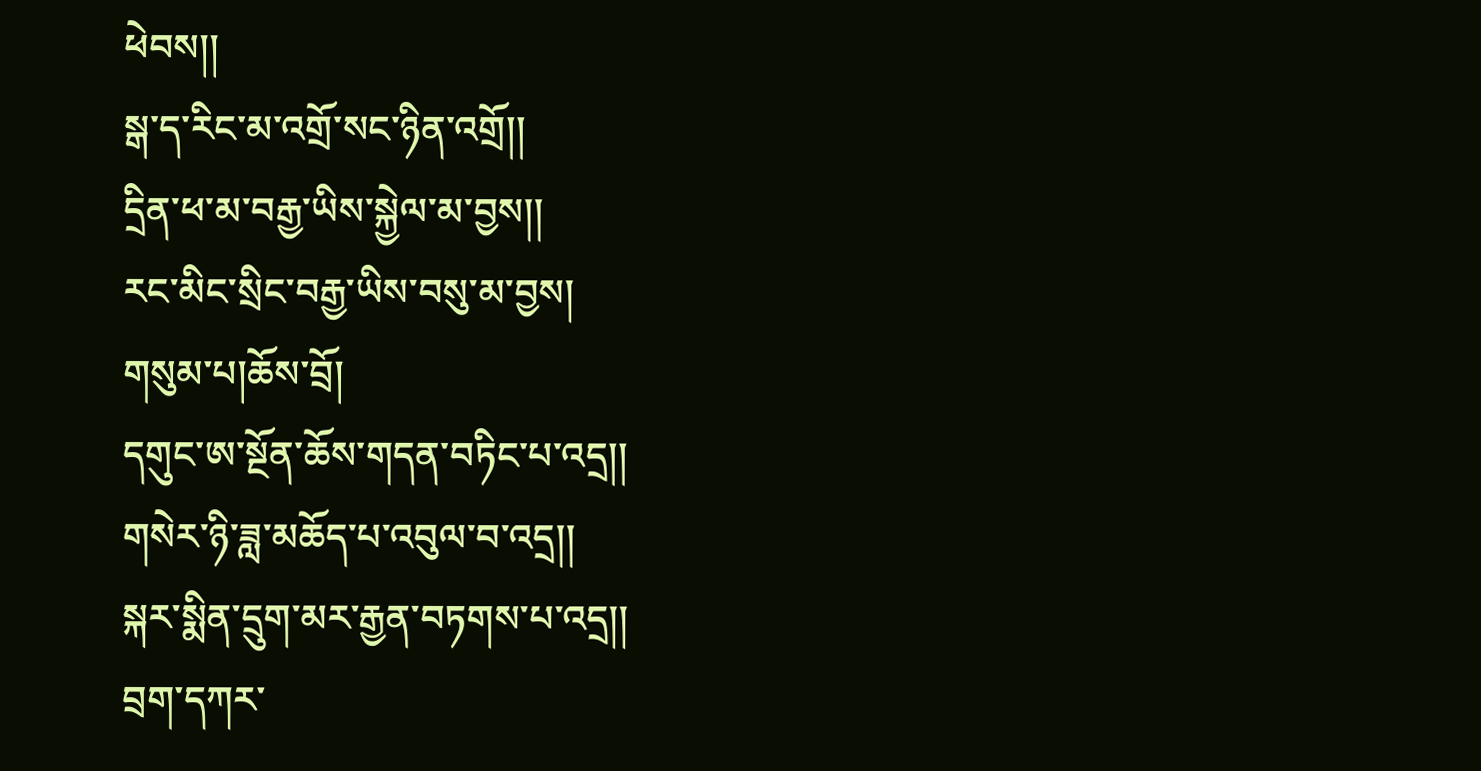ཕེབས།།
སྒ་ད་རིང་མ་འགྲོ་སང་ཉིན་འགྲོ།།
དྲིན་ཕ་མ་བརྒྱ་ཡིས་སྐྱེལ་མ་བྱས།།
རང་མིང་སྲིང་བརྒྱ་ཡིས་བསུ་མ་བྱས།
གསུམ་པ།ཆོས་བྲོ།
དགུང་ཨ་སྔོན་ཆོས་གདན་བཏིང་པ་འདྲ།།
གསེར་ཉི་ཟླ་མཆོད་པ་འབུལ་བ་འདྲ།།
སྐར་སྨིན་དྲུག་མར་རྒྱན་བཏགས་པ་འདྲ།།
བྲག་དཀར་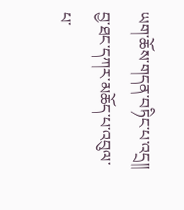ཡག་ཆོས་གདན་བཏིང་པ་འདྲ།།
བྱ་ཐང་དཀར་མཆོད་པ་འབུལ་པ་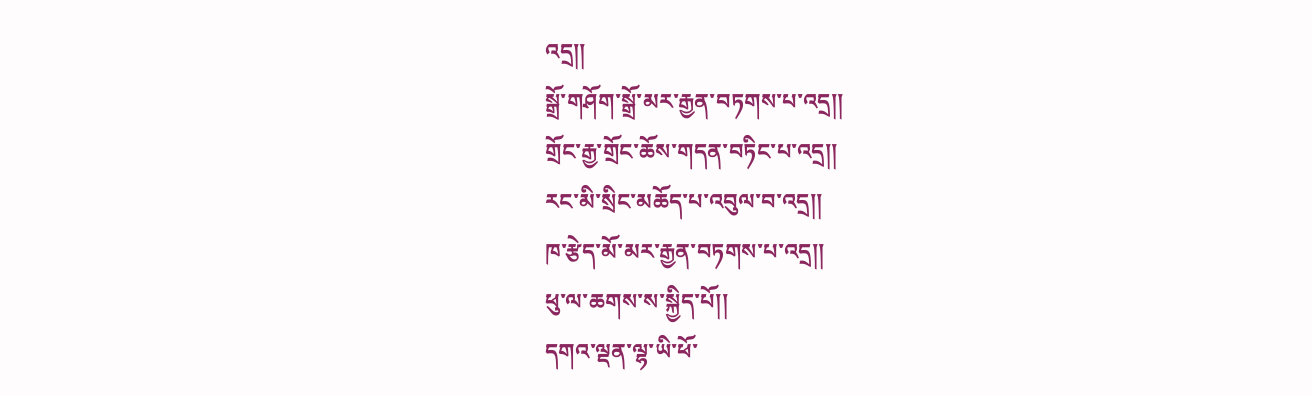འདྲ།།
སྒྲོ་གཤོག་སྒྲོ་མར་རྒྱན་བཏགས་པ་འདྲ།།
གྲོང་རྒྱ་གྲོང་ཆོས་གདན་བཏིང་པ་འདྲ།།
རང་མི་སྲིང་མཆོད་པ་འབུལ་བ་འདྲ།།
ཁ་རྩེད་མོ་མར་རྒྱན་བཏགས་པ་འདྲ།།
ཕུ་ལ་ཆགས་ས་སྐྱིད་པོ།།
དགའ་ལྡན་ལྷ་ཡི་ཕོ་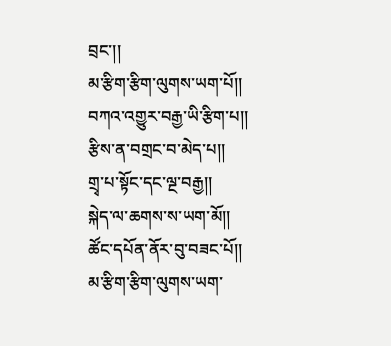བྲང་།།
མ་རྩིག་རྩིག་ལུགས་ཡག་པོ།།
བཀའ་འགྱུར་བརྒྱ་ཡི་རྩིག་པ།།
རྩིས་ན་བགྲང་བ་མེད་པ།།
གྲྭ་པ་སྟོང་དང་ལྔ་བརྒྱ།།
སྐེད་ལ་ཆགས་ས་ཡག་མོ།།
ཚོང་དཔོན་ནོར་བུ་བཟང་པོ།།
མ་རྩིག་རྩིག་ལུགས་ཡག་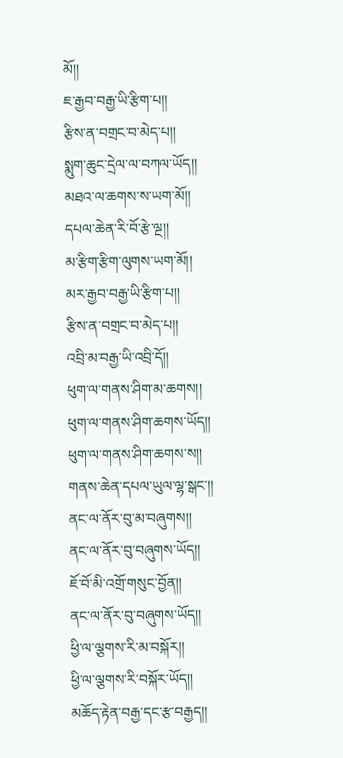མོ།།
ཇ་རྒྱབ་བརྒྱ་ཡི་རྩིག་པ།།
རྩིས་ན་བགྲང་བ་མེད་པ།།
སྨུག་ཆུང་དྲེལ་ལ་བཀལ་ཡོད།།
མཐའ་ལ་ཆགས་ས་ཡག་མོ།།
དཔལ་ཆེན་རི་བོ་རྩེ་ལྔ།།
མ་རྩིག་རྩིག་ལུགས་ཡག་མོ།།
མར་རྒྱབ་བརྒྱ་ཡི་རྩིག་པ།།
རྩིས་ན་བགྲང་བ་མེད་པ།།
འབྲི་མ་བརྒྱ་ཡི་འབྲི་དོ།།
ཕུག་ལ་གནས་ཤིག་མ་ཆགས།།
ཕུག་ལ་གནས་ཤིག་ཆགས་ཡོད།།
ཕུག་ལ་གནས་ཤིག་ཆགས་ས།།
གནས་ཆེན་དཔལ་ཡུལ་ལྷ་སྒང་།།
ནང་ལ་ནོར་བུ་མ་བཞུགས།།
ནང་ལ་ནོར་བུ་བཞུགས་ཡོད།།
ཇོ་བོ་མི་འགྲོ་གསུང་བྱོན།།
ནང་ལ་ནོར་བུ་བཞུགས་ཡོད།།
ཕྱི་ལ་ལྕགས་རི་མ་བསྐོར།།
ཕྱི་ལ་ལྕགས་རི་བསྐོར་ཡོད།།
མཆོད་རྟེན་བརྒྱ་དང་རྩ་བརྒྱད།།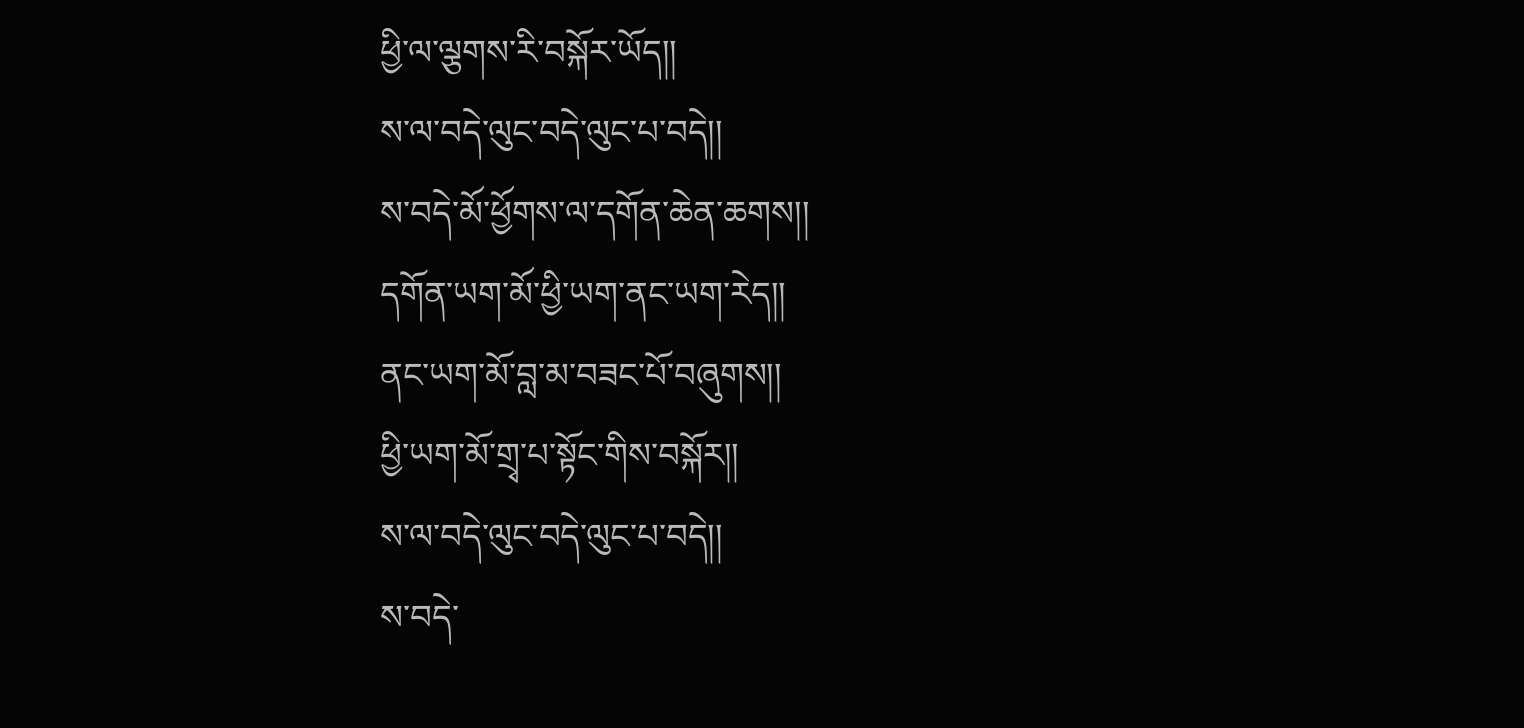ཕྱི་ལ་ལྕགས་རི་བསྐོར་ཡོད།།
ས་ལ་བདེ་ལུང་བདེ་ལུང་པ་བདེ།།
ས་བདེ་མོ་ཕྱོགས་ལ་དགོན་ཆེན་ཆགས།།
དགོན་ཡག་མོ་ཕྱི་ཡག་ནང་ཡག་རེད།།
ནང་ཡག་མོ་བླ་མ་བཟང་པོ་བཞུགས།།
ཕྱི་ཡག་མོ་གྲྭ་པ་སྟོང་གིས་བསྐོར།།
ས་ལ་བདེ་ལུང་བདེ་ལུང་པ་བདེ།།
ས་བདེ་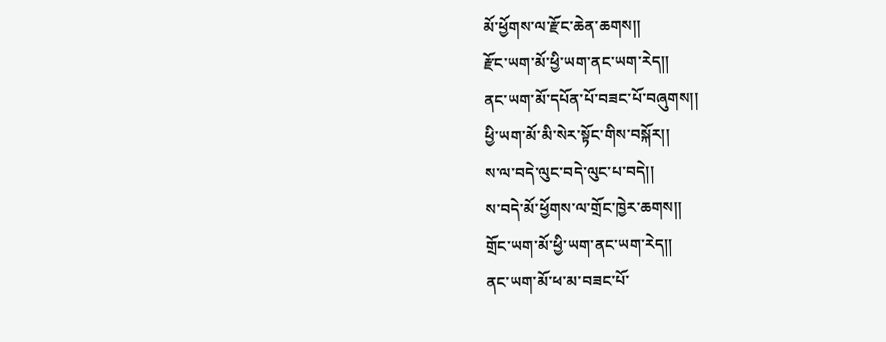མོ་ཕྱོགས་ལ་རྫོང་ཆེན་ཆགས།།
རྫོང་ཡག་མོ་ཕྱི་ཡག་ནང་ཡག་རེད།།
ནང་ཡག་མོ་དཔོན་པོ་བཟང་པོ་བཞུགས།།
ཕྱི་ཡག་མོ་མི་སེར་སྟོང་གིས་བསྐོར།།
ས་ལ་བདེ་ལུང་བདེ་ལུང་པ་བདེ།།
ས་བདེ་མོ་ཕྱོགས་ལ་གྲོང་ཁྱེར་ཆགས།།
གྲོང་ཡག་མོ་ཕྱི་ཡག་ནང་ཡག་རེད།།
ནང་ཡག་མོ་ཕ་མ་བཟང་པོ་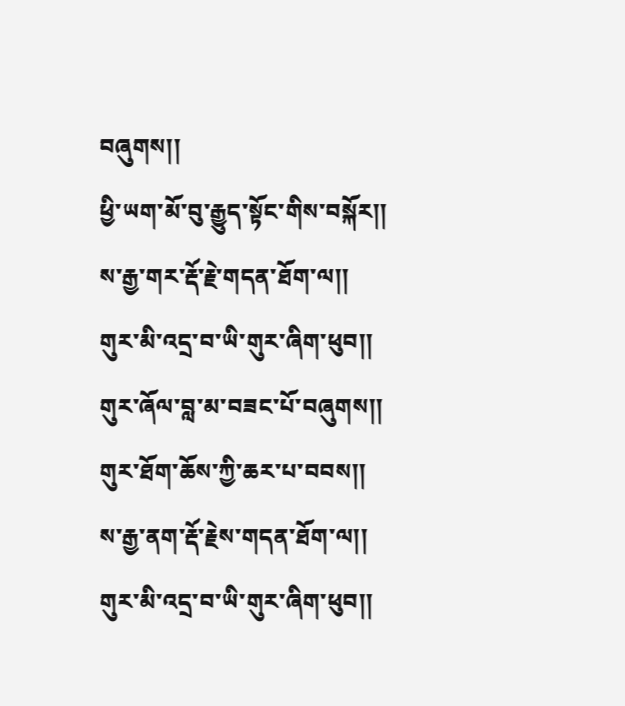བཞུགས།།
ཕྱི་ཡག་མོ་བུ་རྒྱུད་སྟོང་གིས་བསྐོར།།
ས་རྒྱ་གར་རྡོ་རྗེ་གདན་ཐོག་ལ།།
གུར་མི་འདྲ་བ་ཡི་གུར་ཞིག་ཕུབ།།
གུར་ཞོལ་བླ་མ་བཟང་པོ་བཞུགས།།
གུར་ཐོག་ཆོས་ཀྱི་ཆར་པ་བབས།།
ས་རྒྱ་ནག་རྡོ་རྗེས་གདན་ཐོག་ལ།།
གུར་མི་འདྲ་བ་ཡི་གུར་ཞིག་ཕུབ།།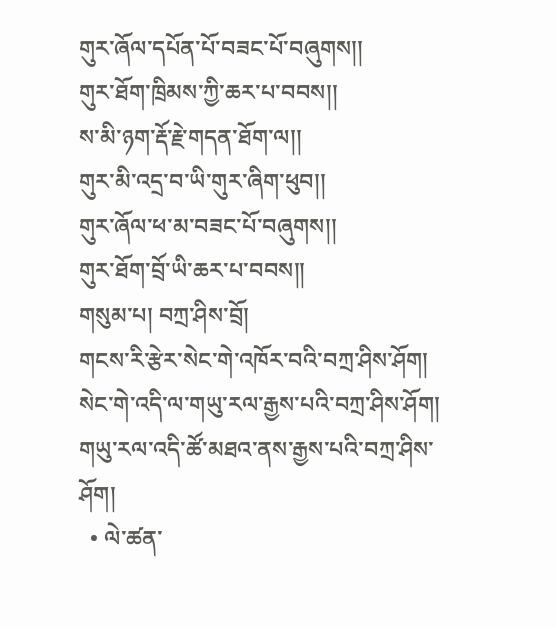གུར་ཞོལ་དཔོན་པོ་བཟང་པོ་བཞུགས།།
གུར་ཐོག་ཁྲིམས་ཀྱི་ཆར་པ་བབས།།
ས་མི་ཉག་རྡོ་རྗེ་གདན་ཐོག་ལ།།
གུར་མི་འདྲ་བ་ཡི་གུར་ཞིག་ཕུབ།།
གུར་ཞོལ་ཕ་མ་བཟང་པོ་བཞུགས།།
གུར་ཐོག་བྲོ་ཡི་ཆར་པ་བབས།།
གསུམ་པ། བཀྲ་ཤིས་བྲོ།
གངས་རི་རྩེར་སེང་གེ་འཁོར་བའི་བཀྲ་ཤིས་ཤོག།
སེང་གེ་འདི་ལ་གཡུ་རལ་རྒྱས་པའི་བཀྲ་ཤིས་ཤོག།
གཡུ་རལ་འདི་ཚོ་མཐའ་ནས་རྒྱས་པའི་བཀྲ་ཤིས་ཤོག།
  • ལེ་ཚན་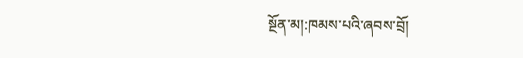སྔོན་མ།:ཁམས་པའི་ཞབས་བྲོ།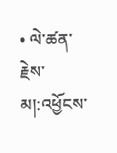• ལེ་ཚན་རྗེས་མ།:འཕྱོངས་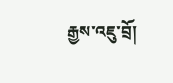རྒྱས་འཇུ་བྲོ།